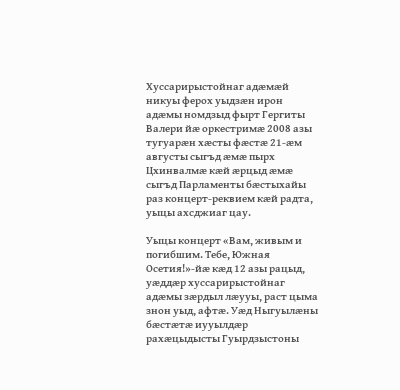Хуссарирыстойнаг адæмæй  никуы ферох уыдзæн ирон адæмы номдзыд фырт Гергиты Валери йæ оркестримæ 2008 азы тугуарæн хæсты фæстæ 21-æм августы сыгъд æмæ пырх Цхинвалмæ кæй æрцыд æмæ сыгъд Парламенты бæстыхайы раз концерт-реквием кæй радта, уыцы ахсджиаг цау.

Уыцы концерт «Вам, живым и погибшим. Тебе, Южная Осетия!»-йæ кæд 12 азы рацыд, уæддæр хуссарирыстойнаг адæмы зæрдыл лæууы, раст цыма знон уыд, афтæ. Уæд Ныгуылæны бæстæтæ иууылдæр  рахæцыдысты Гуырдзыстоны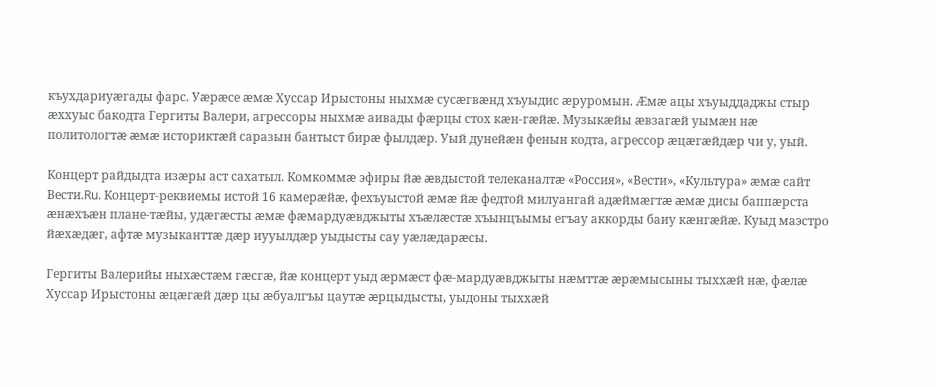къухдариуæгады фарс. Уæрæсе æмæ Хуссар Ирыстоны ныхмæ сусæгвæнд хъуыдис æруромын. Æмæ ацы хъуыддаджы стыр æххуыс бакодта Гергиты Валери, агрессоры ныхмæ аивады фæрцы стох кæн-гæйæ. Музыкæйы æвзагæй уымæн нæ политологтæ æмæ историктæй саразын бантыст бирæ фылдæр. Уый дунейæн фенын кодта, агрессор æцæгæйдæр чи у, уый.

Концерт райдыдта изæры аст сахатыл. Комкоммæ эфиры йæ æвдыстой телеканалтæ «Россия», «Вести», «Культура» æмæ сайт Вести.Ru. Концерт-реквиемы истой 16 камерæйæ, фехъуыстой æмæ йæ федтой милуангай адæймæгтæ æмæ дисы баппæрста æнæхъæн плане-тæйы, удæгæсты æмæ фæмардуæвджыты хъæлæстæ хъынцъымы егъау аккорды баиу кæнгæйæ. Куыд маэстро йæхæдæг, афтæ музыканттæ дæр иууылдæр уыдысты сау уæлæдарæсы.

Гергиты Валерийы ныхæстæм гæсгæ, йæ концерт уыд æрмæст фæ-мардуæвджыты нæмттæ æрæмысыны тыххæй нæ, фæлæ Хуссар Ирыстоны æцæгæй дæр цы æбуалгъы цаутæ æрцыдысты, уыдоны тыххæй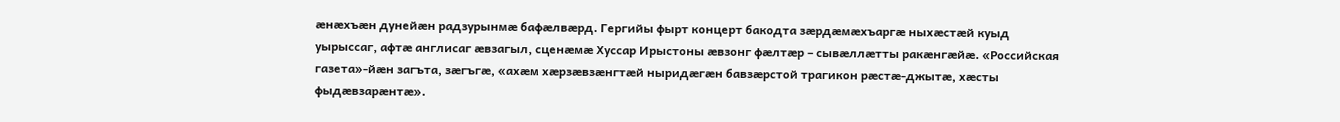æнæхъæн дунейæн радзурынмæ бафæлвæрд. Гергийы фырт концерт бакодта зæрдæмæхъаргæ ныхæстæй куыд уырыссаг, афтæ англисаг æвзагыл, сценæмæ Хуссар Ирыстоны æвзонг фæлтæр – сывæллæтты ракæнгæйæ. «Российская газета»-йæн загъта, зæгъгæ, «ахæм хæрзæвзæнгтæй ныридæгæн бавзæрстой трагикон рæстæ-джытæ, хæсты фыдæвзарæнтæ».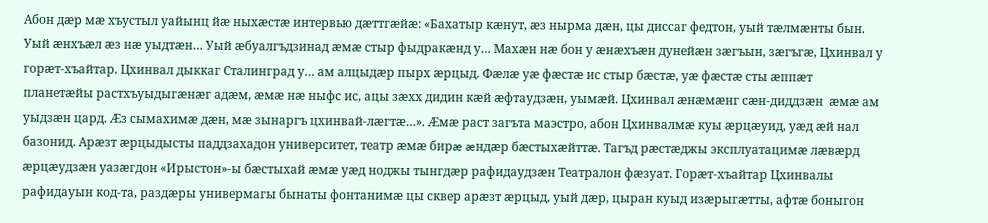Абон дæр мæ хъустыл уайынц йæ ныхæстæ интервью дæттгæйæ: «Бахатыр кæнут, æз нырма дæн, цы диссаг федтон, уый тæлмæнты бын. Уый æнхъæл æз нæ уыдтæн… Уый æбуалгъдзинад æмæ стыр фыдракæнд у… Махæн нæ бон у æнæхъæн дунейæн зæгъын, зæгъгæ, Цхинвал у горæт-хъайтар. Цхинвал дыккаг Сталинград у… ам алцыдæр пырх æрцыд. Фæлæ уæ фæстæ ис стыр бæстæ, уæ фæстæ сты æппæт планетæйы растхъуыдыгæнæг адæм, æмæ нæ ныфс ис, ацы зæхх дидин кæй æфтаудзæн, уымæй. Цхинвал æнæмæнг сæн-диддзæн  æмæ ам уыдзæн цард. Æз сымахимæ дæн, мæ зынаргъ цхинвай-лæгтæ…». Æмæ раст загъта маэстро, абон Цхинвалмæ куы æрцæуид, уæд æй нал базонид. Арæзт æрцыдысты паддзахадон университет, театр æмæ бирæ æндæр бæстыхæйттæ. Тагъд рæстæджы эксплуатацимæ лæвæрд æрцæудзæн уазæгдон «Ирыстон»-ы бæстыхай æмæ уæд ноджы тынгдæр рафидаудзæн Театралон фæзуат. Горæт-хъайтар Цхинвалы рафидауын код-та, раздæры универмагы бынаты фонтанимæ цы сквер арæзт æрцыд, уый дæр, цыран куыд изæрыгæтты, афтæ боныгон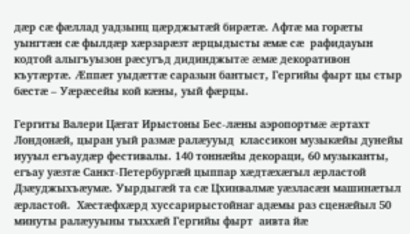дæр сæ фæллад уадзынц цæрджытæй бирæтæ. Афтæ ма горæты уынгтæн сæ фылдæр хæрзарæзт æрцыдысты æмæ сæ  рафидауын кодтой алыгъуызон рæсугъд дидинджытæ æмæ декоративон къутæртæ. Æппæт уыдæттæ саразын бантыст, Гергийы фырт цы стыр бæстæ – Уæрæсейы кой кæны, уый фæрцы.

Гергиты Валери Цæгат Ирыстоны Бес-лæны аэропортмæ æртахт Лондонæй, цыран уый размæ ралæууыд  классикон музыкæйы дунейы иууыл егъаудæр фестивалы. 140 тоннæйы декораци, 60 музыканты, егъау уæзтæ Санкт-Петербургæй цыппар хæдтæхæгыл æрластой Дзæуджыхъæумæ. Уырдыгæй та сæ Цхинвалмæ уæзласæн машинæтыл æрластой.  Хæстæфхæрд хуссарирыстойнаг адæмы раз сценæйыл 50 минуты ралæууыны тыххæй Гергийы фырт  аивта йæ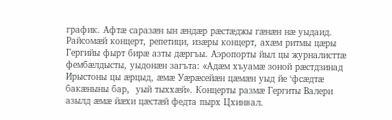график. Афтæ саразæн ын æндæр рæстæджы гæнæн нæ уыдаид. Райсомæй концерт, репетици, изæры концерт, ахæм ритмы цæры Гергийы фырт бирæ азты дæргъы. Аэропорты йыл цы журналисттæ фембæлдысты, уыдонæн загъта: «Адæм хъуамæ зоной рæстдзинад Ирыстоны цы æрцыд, æмæ Уæрæсейæн цæмæн уыд йе ‘фсæдтæ бакæныны бар,  уый тыххæй». Концерты размæ Гергиты Валери азылд æмæ йæхи цæстæй федта пырх Цхинвал.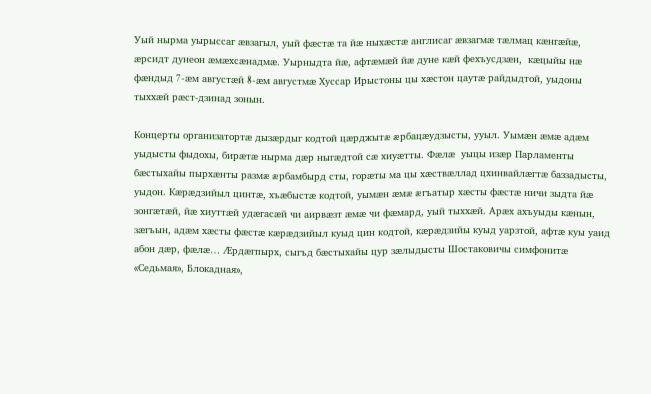Уый нырма уырыссаг æвзагыл, уый фæстæ та йæ ныхæстæ англисаг æвзагмæ тæлмац кæнгæйæ, æрсидт дунеон æмæхсæнадмæ. Уырныдта йæ, афтæмæй йæ дуне кæй фехъусдзæн,  кæцыйы нæ фæндыд 7-æм августæй 8-æм августмæ Хуссар Ирыстоны цы хæстон цаутæ райдыдтой, уыдоны тыххæй рæст-дзинад зонын.

Концерты организатортæ дызæрдыг кодтой цæрджытæ æрбацæудзысты, ууыл. Уымæн æмæ адæм уыдысты фыдохы, бирæтæ нырма дæр ныгæдтой сæ хиуæтты. Фæлæ  уыцы изæр Парламенты бæстыхайы пырхæнты размæ æрбамбырд сты, горæты ма цы хæствæллад цхинвайлæгтæ баззадысты, уыдон. Кæрæдзийыл цинтæ, хъæбыстæ кодтой, уымæн æмæ æгъатыр хæсты фæстæ ничи зыдта йæ зонгæтæй, йæ хиуттæй удæгасæй чи аирвæзт æмæ чи фæмард, уый тыххæй. Арæх ахъуыды кæнын, зæгъын, адæм хæсты фæстæ кæрæдзийыл куыд цин кодтой, кæрæдзийы куыд уарзтой, афтæ куы уаид абон дæр, фæлæ… Æрдæгпырх, сыгъд бæстыхайы цур зæлыдысты Шостаковичы симфонитæ «Седьмая», Блокадная»,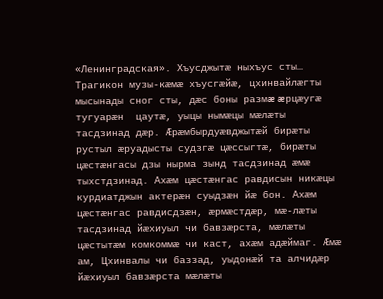«Ленинградская». Хъусджытæ ныхъус сты… Трагикон музы-кæмæ хъусгæйæ, цхинвайлæгты мысынады сног сты, дæс боны размæ æрцæугæ тугуарæн  цаутæ, уыцы нымæцы мæлæты тасдзинад дæр. Æрæмбырдуæвджытæй бирæты рустыл æруадысты судзгæ цæссыгтæ, бирæты цæстæнгасы дзы нырма зынд тасдзинад æмæ тыхстдзинад. Ахæм цæстæнгас равдисын никæцы курдиатджын актерæн суыдзæн йæ бон. Ахæм цæстæнгас равдисдзæн, æрмæстдæр, мæ-лæты тасдзинад йæхиуыл чи бавзæрста, мæлæты цæстытæм комкоммæ чи каст, ахæм адæймаг. Æмæ ам, Цхинвалы чи баззад, уыдонæй та алчидæр йæхиуыл бавзæрста мæлæты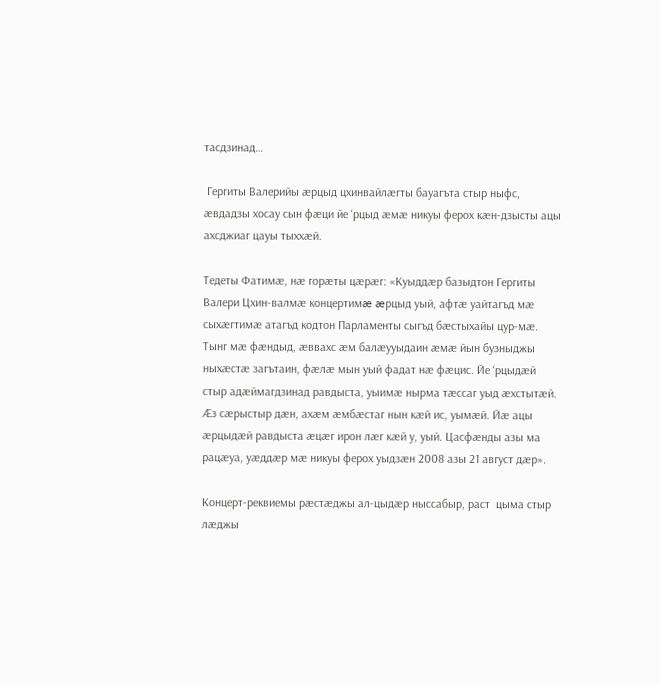тасдзинад…

 Гергиты Валерийы æрцыд цхинвайлæгты бауагъта стыр ныфс, æвдадзы хосау сын фæци йе ‘рцыд æмæ никуы ферох кæн-дзысты ацы ахсджиаг цауы тыххæй.

Тедеты Фатимæ, нæ горæты цæрæг: «Куыддæр базыдтон Гергиты Валери Цхин-валмæ концертимæ æрцыд уый, афтæ уайтагъд мæ сыхæгтимæ атагъд кодтон Парламенты сыгъд бæстыхайы цур-мæ. Тынг мæ фæндыд, æввахс æм балæууыдаин æмæ йын бузныджы ныхæстæ загътаин, фæлæ мын уый фадат нæ фæцис. Йе ‘рцыдæй стыр адæймагдзинад равдыста, уыимæ нырма тæссаг уыд æхстытæй. Æз сæрыстыр дæн, ахæм æмбæстаг нын кæй ис, уымæй. Йæ ацы æрцыдæй равдыста æцæг ирон лæг кæй у, уый. Цасфæнды азы ма рацæуа, уæддæр мæ никуы ферох уыдзæн 2008 азы 21 август дæр».

Концерт-реквиемы рæстæджы ал-цыдæр ныссабыр, раст  цыма стыр лæджы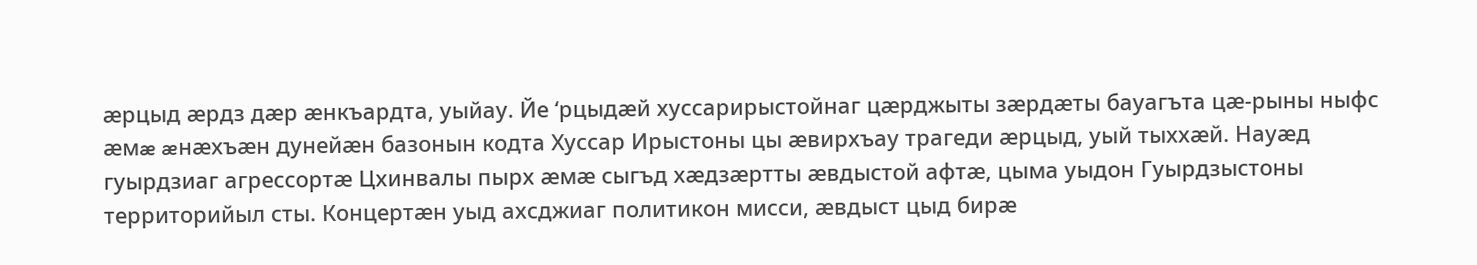æрцыд æрдз дæр æнкъардта, уыйау. Йе ‘рцыдæй хуссарирыстойнаг цæрджыты зæрдæты бауагъта цæ-рыны ныфс æмæ æнæхъæн дунейæн базонын кодта Хуссар Ирыстоны цы æвирхъау трагеди æрцыд, уый тыххæй. Науæд гуырдзиаг агрессортæ Цхинвалы пырх æмæ сыгъд хæдзæртты æвдыстой афтæ, цыма уыдон Гуырдзыстоны территорийыл сты. Концертæн уыд ахсджиаг политикон мисси, æвдыст цыд бирæ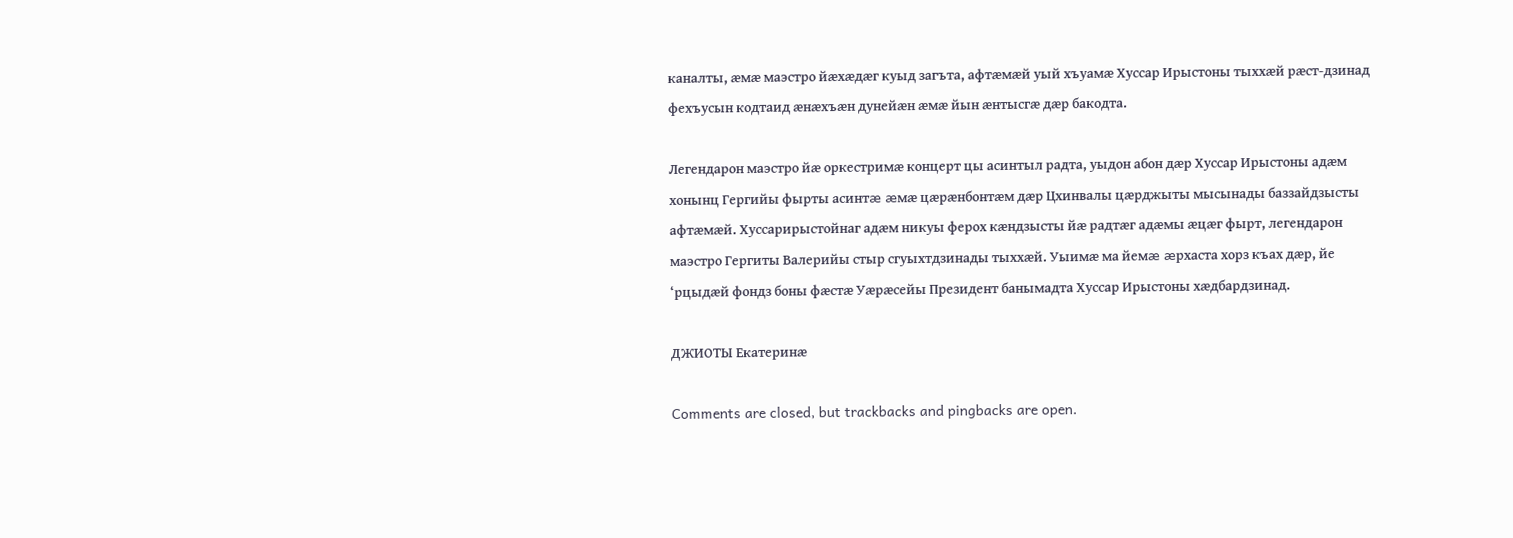каналты, æмæ маэстро йæхæдæг куыд загъта, афтæмæй уый хъуамæ Хуссар Ирыстоны тыххæй рæст-дзинад фехъусын кодтаид æнæхъæн дунейæн æмæ йын æнтысгæ дæр бакодта.

Легендарон маэстро йæ оркестримæ концерт цы асинтыл радта, уыдон абон дæр Хуссар Ирыстоны адæм хонынц Гергийы фырты асинтæ æмæ цæрæнбонтæм дæр Цхинвалы цæрджыты мысынады баззайдзысты афтæмæй. Хуссарирыстойнаг адæм никуы ферох кæндзысты йæ радтæг адæмы æцæг фырт, легендарон маэстро Гергиты Валерийы стыр сгуыхтдзинады тыххæй. Уыимæ ма йемæ æрхаста хорз къах дæр, йе ‘рцыдæй фондз боны фæстæ Уæрæсейы Президент банымадта Хуссар Ирыстоны хæдбардзинад.

ДЖИОТЫ Екатеринæ

Comments are closed, but trackbacks and pingbacks are open.